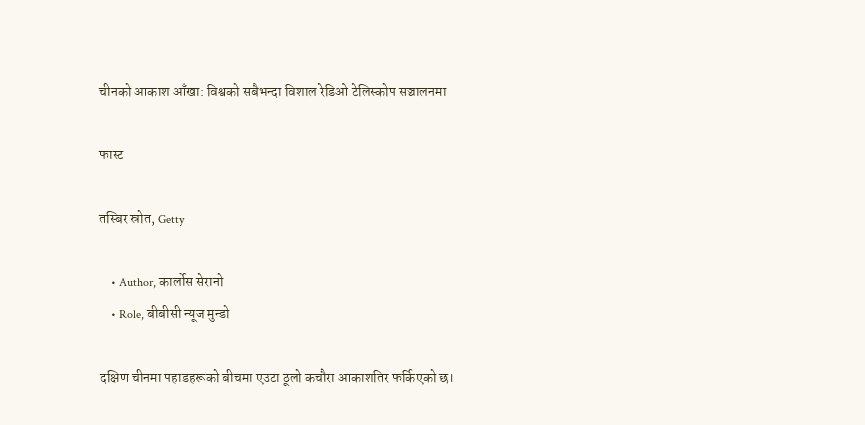चीनको आकाश आँखा: विश्वको सबैभन्दा विशाल रेडिओ टेलिस्कोप सञ्चालनमा

फास्ट

तस्बिर स्रोत, Getty

    • Author, कार्लोस सेरानो
    • Role, बीबीसी न्यूज मुन्डो

दक्षिण चीनमा पहाडहरूको बीचमा एउटा ठूलो कचौरा आकाशतिर फर्किएको छ।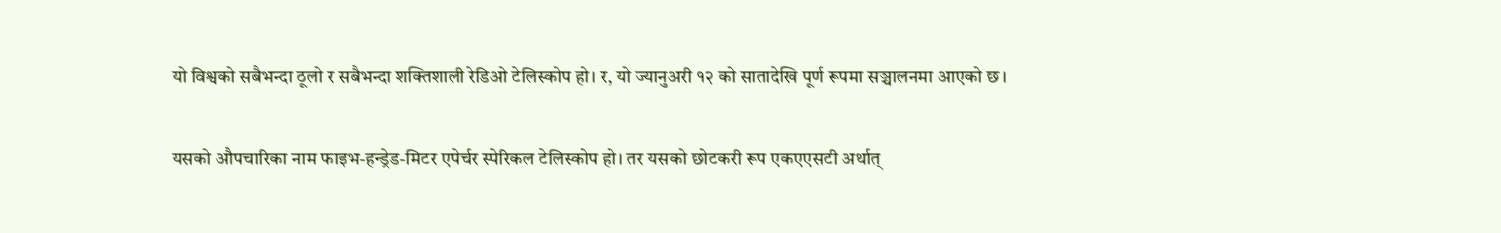यो विश्वको सबैभन्दा ठूलो र सबैभन्दा शक्तिशाली रेडिओ टेलिस्कोप हो। र, यो ज्यानुअरी १२ को सातादेखि पूर्ण रूपमा सञ्चालनमा आएको छ।

यसको औपचारिका नाम फाइभ-हन्ड्रेड-मिटर एपेर्चर स्पेरिकल टेलिस्कोप हो। तर यसको छोटकरी रूप एकएएसटी अर्थात्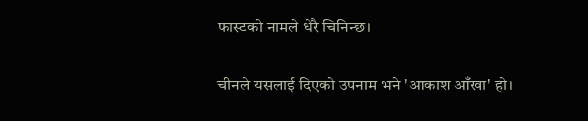फास्टको नामले धेरै चिनिन्छ।

चीनले यसलाई दिएको उपनाम भने 'आकाश आँखा' हो।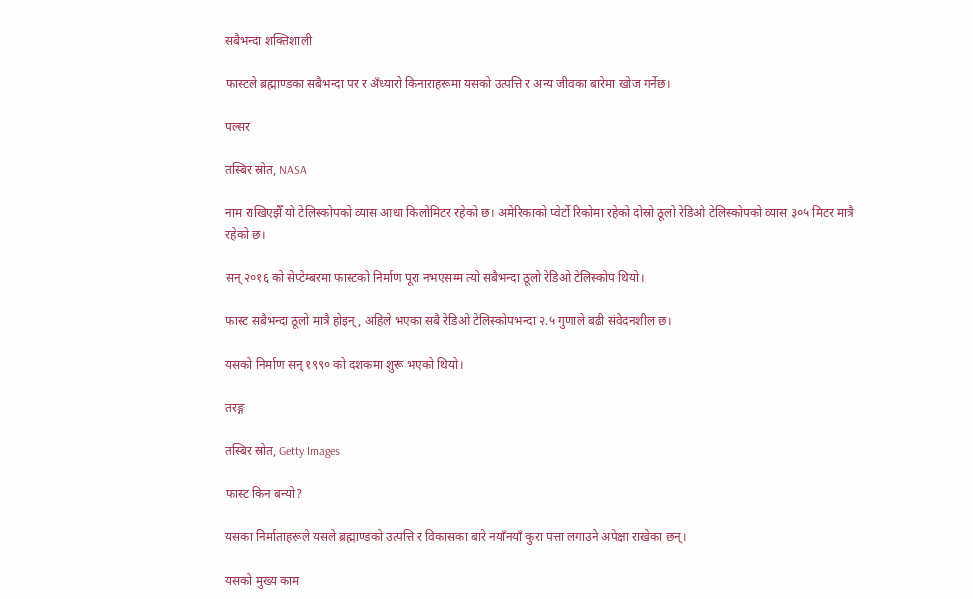सबैभन्दा शक्तिशाली

फास्टले ब्रह्माण्डका सबैभन्दा पर र अँध्यारो किनाराहरूमा यसको उत्पत्ति र अन्य जीवका बारेमा खोज गर्नेछ।

पल्सर

तस्बिर स्रोत, NASA

नाम राखिएझैँ यो टेलिस्कोपको व्यास आधा किलोमिटर रहेको छ। अमेरिकाको प्वेर्टो रिकोमा रहेको दोस्रो ठूलो रेडिओ टेलिस्कोपको व्यास ३०५ मिटर मात्रै रहेको छ।

सन् २०१६ को सेप्टेम्बरमा फास्टको निर्माण पूरा नभएसम्म त्यो सबैभन्दा ठूलो रेडिओ टेलिस्कोप थियो।

फास्ट सबैभन्दा ठूलो मात्रै होइन्, अहिले भएका सबै रेडिओ टेलिस्कोपभन्दा २.५ गुणाले बढी संवेदनशील छ।

यसको निर्माण सन् १९९० को दशकमा शुरू भएको थियो।

तरङ्ग

तस्बिर स्रोत, Getty Images

फास्ट किन बन्यो?

यसका निर्माताहरूले यसले ब्रह्माण्डको उत्पत्ति र विकासका बारे नयाँनयाँ कुरा पत्ता लगाउने अपेक्षा राखेका छन्।

यसको मुख्य काम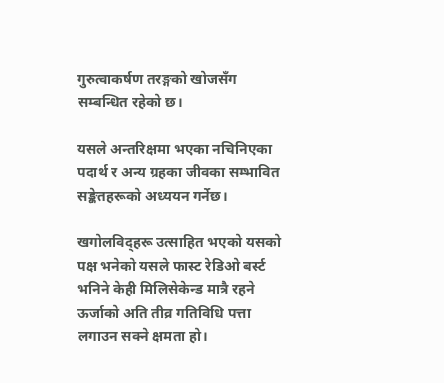गुरुत्वाकर्षण तरङ्गको खोजसँग सम्बन्धित रहेको छ।

यसले अन्तरिक्षमा भएका नचिनिएका पदार्थ र अन्य ग्रहका जीवका सम्भावित सङ्केतहरूको अध्ययन गर्नेछ।

खगोलविद्‌हरू उत्साहित भएको यसको पक्ष भनेको यसले फास्ट रेडिओ बर्स्ट भनिने केही मिलिसेकेन्ड मात्रै रहने ऊर्जाको अति तीव्र गतिविधि पत्ता लगाउन सक्ने क्षमता हो।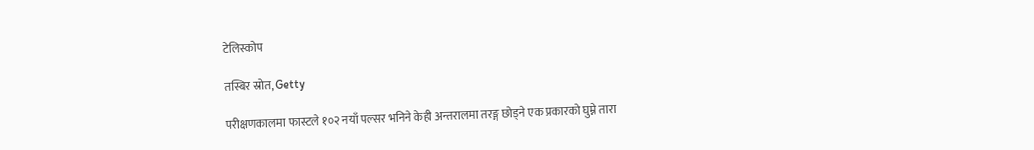टेलिस्कोप

तस्बिर स्रोत, Getty

परीक्षणकालमा फास्टले १०२ नयाँ पल्सर भनिने केही अन्तरालमा तरङ्ग छोड्ने एक प्रकारको घुम्ने तारा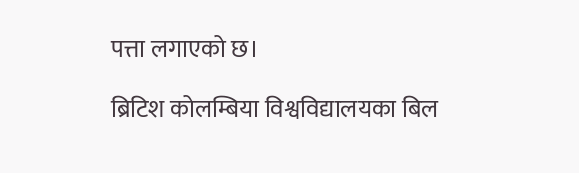पत्ता लगाएको छ।

ब्रिटिश कोलम्बिया विश्वविद्यालयका बिल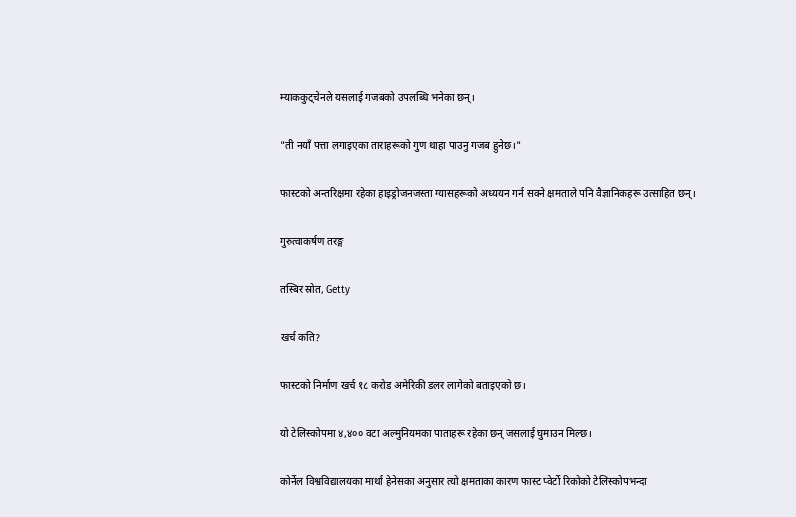म्याककुट्चेनले यसलाई गजबको उपलब्धि भनेका छन्।

"ती नयाँ पत्ता लगाइएका ताराहरूको गुण थाहा पाउनु गजब हुनेछ।"

फास्टको अन्तरिक्षमा रहेका हाइड्रोजनजस्ता ग्यासहरूको अध्ययन गर्न सक्ने क्षमताले पनि वैज्ञानिकहरू उत्साहित छन्।

गुरुत्वाकर्षण तरङ्ग

तस्बिर स्रोत, Getty

खर्च कति?

फास्टको निर्माण खर्च १८ करोड अमेरिकी डलर लागेको बताइएको छ।

यो टेलिस्कोपमा ४,४०० वटा अल्मुनियमका पाताहरू रहेका छन् जसलाई घुमाउन मिल्छ।

कोर्नेल विश्वविद्यालयका मार्था हेनेसका अनुसार त्यो क्षमताका कारण फास्ट प्वेर्टो रिकोको टेलिस्कोपभन्दा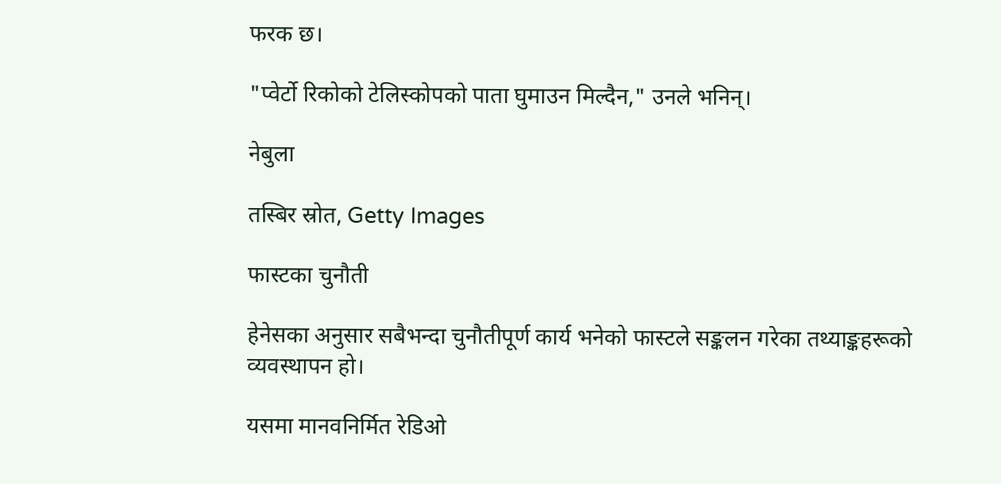फरक छ।

"प्वेर्टो रिकोको टेलिस्कोपको पाता घुमाउन मिल्दैन," उनले भनिन्।

नेबुला

तस्बिर स्रोत, Getty Images

फास्टका चुनौती

हेनेसका अनुसार सबैभन्दा चुनौतीपूर्ण कार्य भनेको फास्टले सङ्कलन गरेका तथ्याङ्कहरूको व्यवस्थापन हो।

यसमा मानवनिर्मित रेडिओ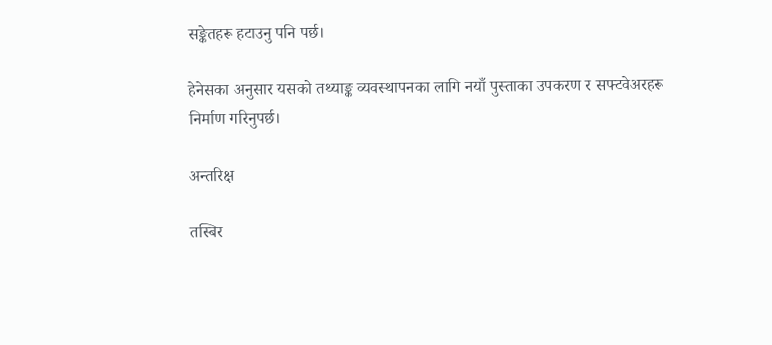सङ्केतहरू हटाउनु पनि पर्छ।

हेनेसका अनुसार यसको तथ्याङ्क व्यवस्थापनका लागि नयाँ पुस्ताका उपकरण र सफ्टवेअरहरू निर्माण गरिनुपर्छ।

अन्तरिक्ष

तस्बिर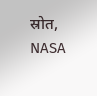स्रोत, NASA